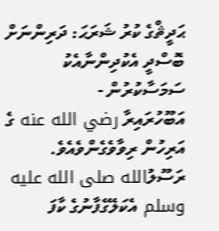ޙަދީޘްގެ ކުރު ޝަރަޙަ: ދަރިންނަށް ބޮސްދީ އެކުދިންނާއެކު ސަމަސާކުރުން -
އަބޫހުރައިރާ رضي الله عنه ގެ އަރިހުން ރިވާވެގެންވެއެވެ.
ރަސޫލުالله صلى الله عليه وسلم އެކަލޭގެފާނުގެ ކާފަ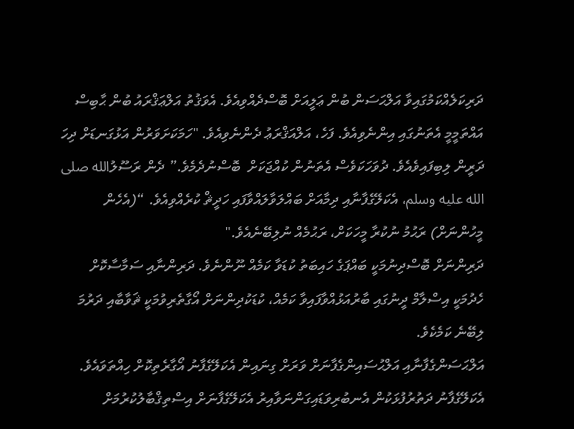ދަރިކަލެއްކަމުގައިވާ އަލްޙަސަން ބުން ޢަލީއަށް ބޮސްދެއްވިއެވެ. އެވަޤުތު އަލްޢަޤްރައު ބުން ޙާބިސް އައްތަމީމީ އެތަނުގައި އިންނެވިއެވެ. ފަހެ، އަލްއަޤްރަޢު ދެންނެވިއެވެ. "ހަމަކަށަވަރުން އަޅުގަނޑަށް ދިހަ ދަރީން ލިބިފައިވެއެވެ. ދުވަހަކަވެސް އެތަނުން ކުއްޖަކަށް  ބޮސްނުދެމެވެ.” ދެން ރަސޫލުالله صلى الله عليه وسلم، އެކަލޭގެފާނާއި ދިމާއަށް ބައްލަވާލައްވާފައި ހަދީޘް ކުރެއްވިއެވެ. “(އެހެން މީހުންނަށް) ރަޙުމު ނުކުރާ މީހަކަށް، ރަޙުމެއް ނުލިބޭނެއެވެ."
ދަރިންނަށް ބޮސްދިނުމަކީ ބައްޕަގެ ހައިބަތު ކުޑަވާ ކަމެއް ނޫންނެވެ. ދަރިންނާއި ސަމާސާކޮށް ހެދުމަކީ އިސްލާމް ދީނުގައި ބާރުއަޅުއްވާފައިވާ ކަމެއް، ކުޑަކުދިންނަށް އޯގާތެރިވުމަކީ ޘަވާބާއި ދަރުމަ ލިބޭނެ ކަމެކެވެ.
އަލްޙަސަންގެފާނާއި އަލްޙުސައިންގެފާނަށް ވަރަށް ގިނައިން އެކަލޭގެފާނު އޯގާރެތިކޮށް ހިއްތަވައެވެ. އެކަލޭގެފާނު ދަތުރުފުޅަކުން އެނބުރިވަޑައިގަންނަވާއިރު އެކަލޭގެފާނަށް އިސްތިޤްބާލުކުރުމަށް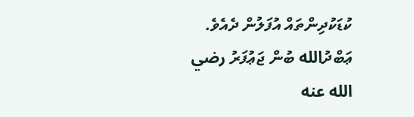ކުޑަކުދިންތައް އުފަލުން ދެއެވެ.
ޢަބްދުالله ބުން ޖަޢުފަރު رضي الله عنه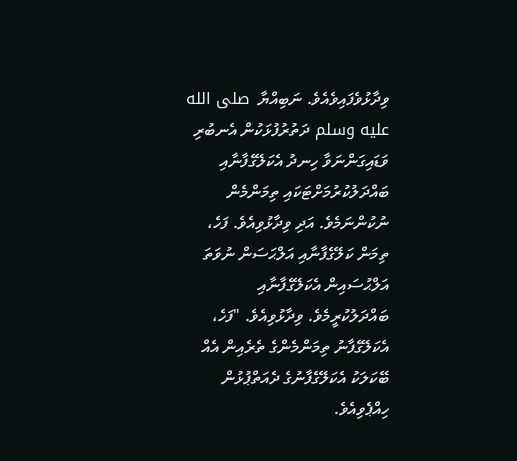ވިދާޅުވެފައިވެއެވެ. ނަބިއްޔާ  صلى الله عليه وسلم ދަތުރުފުޅަކުން އެނބުރި ވަޑައިގަންނަވާ ހިނދު އެކަލޭގެފާނާއި ބައްދަލުކުރުމަށްޓަކައި ތިމަންމެން ނުކުންނަމެވެ. އަދި ވިދާޅުވިއެވެ. ފަހެ، ތިމަން ކަލޭގެފާނާއި އަލްޙަސަން ނުވަތަ އަލްޙުސައިން އެކަލޭގެފާނާއި ބައްދަލުކުރީމެވެ. ވިދާޅުވިއެވެ. "ފަހެ، އެކަލޭގެފާނު ތިމަންމެންގެ ތެރެއިން އެއް ބޭކަލަކު އެކަލޭގެފާނުގެ ދެއަތްޕުޅުން ހިއްޕެވިއެވެ.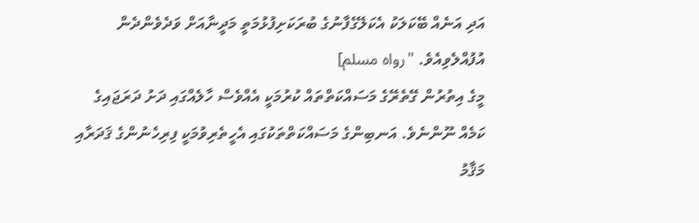އަދި އަނެއް ބޭކަލަކު އެކަލޭގެފާނުގެ ބުރަކަށިފުޅުމަތީ މަދީނާއަށް ވަދެވެންދެން އުފުއްލެވިއެވެ. "رواه مسلم]
މީގެ އިތުރުން ގޭތެރޭގެ މަސައްކަތްތައް ކުރުމަކީ އެއްވެސް ހާލެއްގައި ދަށު ދަރަޖައިގެ ކަމެއް ނޫންނެވެ. އަނބިންގެ މަސައްކަތްތަކުގައި އެހީތެރިވުމަކީ ފިރިހެނުންގެ ޤަދަރާއި މަޤާމު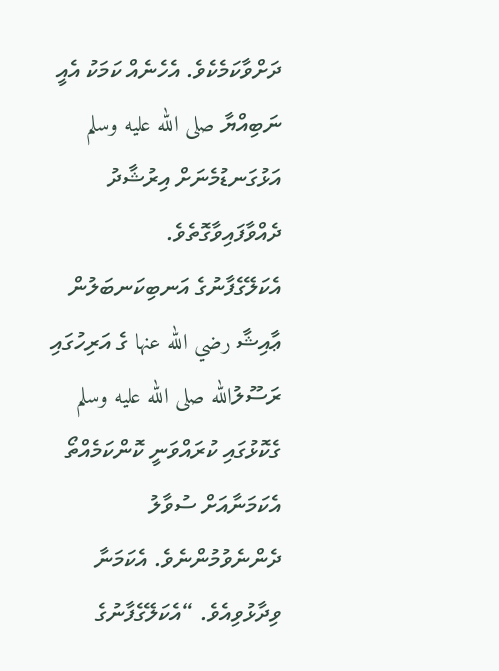ދަށްވާކަމެކެވެ. އެހެނެއް ކަމަކު އެއީ ނަބިއްޔާ صلى الله عليه وسلم އަޅުގަނޑުމެނަށް އިރުޝާދު ދެއްވާފައިވާގޮތެވެ.
އެކަލޭގެފާނުގެ އަނބިކަނބަލުން ޢާއިޝާ رضي الله عنها ގެ އަރިހުގައި ރަސޫލުالله صلى الله عليه وسلم ގެކޮޅުގައި ކުރައްވަނީ ކޮންކަމެއްތޯ އެކަމަނާއަށް ސުވާލު ދެންނެވުމުންނެވެ. އެކަމަނާ ވިދާޅުވިއެވެ. “އެކަލޭގެފާނުގެ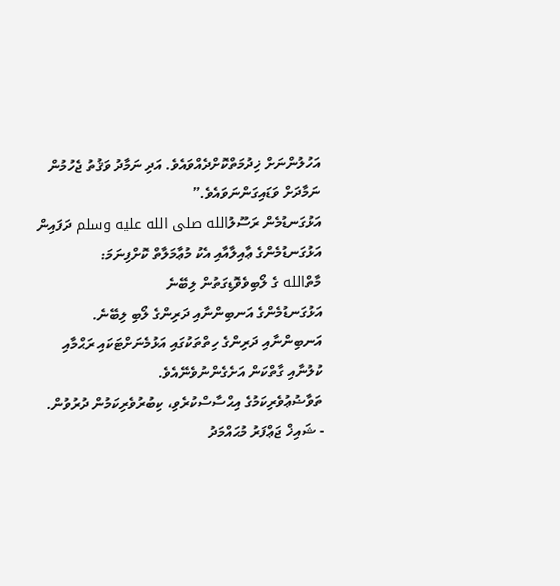އަހުލުންނަށް ޚިދުމަތްކޮށްދެއްވައެވެ. އަދި ނަމާދު ވަޤުތު ޖެހުމުން ނަމާދަށް ވަޑައިގަންނަވައެވެ.”
އަޅުގަނޑުމެން ރަސޫލުالله صلى الله عليه وسلم ދަފައިން އަޅުގަނޑުމެންގެ ޢާއިލާއާއި އެކު މުޢާމަލާތް ކޮށްފިނަމަ:
މާތްالله ގެ ލޯބިވެވޮޑިގަތުން ލިބޭނެ
އަޅުގަނޑުމެންގެ އަނބިންނާއި ދަރިންގެ ލޯބި ލިބޭނެ.
އަނބިންނާއި ދަރިންގެ ހިތްތަކުގައި އަޅުމެނަށްޓަކައި ރަޙްމާއި ކުލުނާއި ގާތްކަން އަށެގެންނުވެނޭއެވެ.
ތަވާޟުޢުވެރިކަމުގެ އިޙްސާސްކުރެވި، ކިބުރުވެރިކަމުން ދުރުވުން.
- ޝައިޚް ޖަޢްފަރު މުޙައްމަދު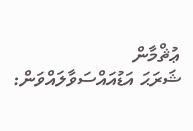ޢުޘްމާން
ޝަރަޙަ އަޑުއައްސަވާލައްވަން: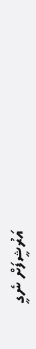އަރުޝީފަށް ނެގީ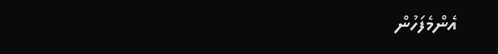އެންމެފަހުން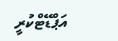އަޕްޑޭޓްކުރީ